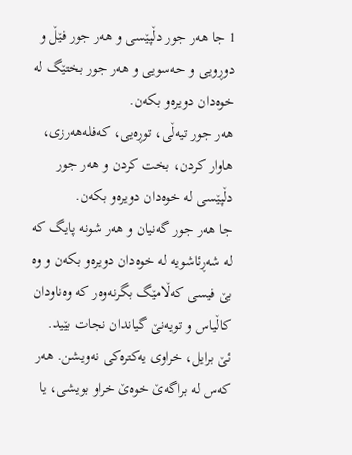1 جا هەر جور دڵپێسی و هەر جور فێڵ و دوڕویی و حەسویی و هەر جور بختێگ له خوەدان دویرەو بکەن.
هەر جور تیەڵی، توڕەیی، کەفلەهەرزی، هاوار کردن، بخت کردن و هەر جور دڵپێسی له خوەدان دویرەو بکەن.
جا هەر جور گەنیان و هەر شونه پایگ که له شەڕئاشویه له خوەدان دویرەو بکەن و وه بێ فیسی کەڵامێگ بگرنەوەر که وەناودان کاڵیاس و تویەنێ گیاندان نجات بێید.
ئێ برایل، خراوی یەکترەکی نەویشن. هەر کەس له براگەێ خوەێ خراو بویشی، یا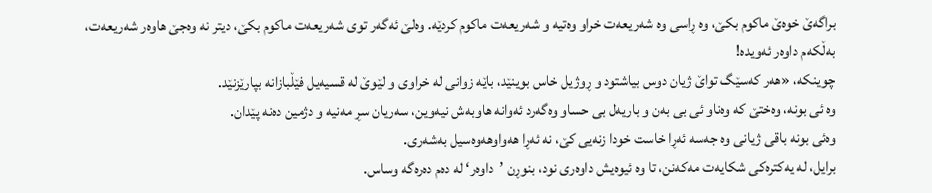براگەێ خوەێ ماکوم بکێ، وه ڕاسی وه شەریعەت خراو وەتیه و شەریعەت ماکوم کردێه. وەلێ ئەگەر توی شەریعەت ماکوم بکێ، دیتر نه وەجێ هاوەر شەریعەت، بەڵکەم داوەر ئەویده!
چوینکه، «هەر کەسێگ تواێ ژیان دوس بیاشتود و ڕوژیل خاس بوینێد، باێه زوانی له خراوی و لێوێ له قسیەیل فێڵبازانه بپارێزنێد.
وه ئی بونه، وەختێ که وەناو ئی بی بەن و باریەل بی حساو وەگەرد ئەوانه هاوبەش نیەوین، سەریان سڕ مەنیه و دژمین دەنه پێدان.
وەئی بونه باقی ژیانی وه جەسه ئەڕا خاست خودا زنەیی کێ، نه ئەڕا هەواوهەوەسیل بەشەری.
برایل، له یەکترەکی شکایەت مەکەنن، تا وه ئیوەیش داوەری نود، بنوڕن ’داوەر‘ له دەم دەرەگه وساس.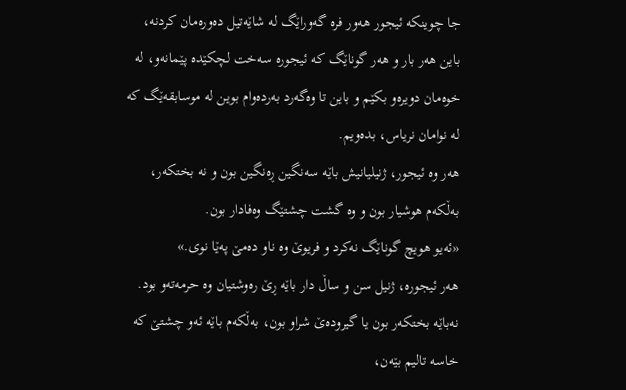جا چوینکه ئیجور هەور فره گەوراێگ له شاێەتیل دەورەمان کردنه، باین هەر بار و هەر گوناێگ که ئیجوره سەخت لچکێده پێمانەو، له خوەمان دویرەو بکێم و باین تا وەگەرد بەردەوام بوین له موسابقەێگ که له نوامان نریاس، بدەویم.
هەر وه ئیجور، ژنیلیانیش باێه سەنگین ڕەنگین بون و نه بختکەر، بەڵکەم هوشیار بون و وه گشت چشتێگ وەفادار بون.
«ئەیو هویچ گوناێگ نەکرد و فریوێ وه ناو دەمێ پەێا نوی.»
هەر ئیجوره، ژنيل سن و ساڵ دار باێه ڕێ رەوشتیان وه حرمەتەو بود. نەباێه بختکەر بون یا گیرودەێ شراو بون، بەڵکەم باێه ئەو چشتێ که خاسه تالیم بێەن،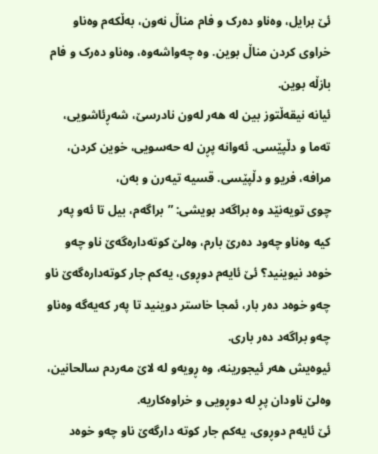ئێ برایل، وەناو دەرک و فام مناڵ نەون، بەڵکەم وەناو خراوی کردن مناڵ بوین. وه چەواشەوه، وەناو دەرک و فام بازڵه بوین.
ئیانه نیقەڵتوز بین له هەر لەون نادرسێ، شەڕئاشویی، تەما و دڵپێسی. ئەوانه پڕن له حەسویی، خوین کردن، مرافه، فریو و دڵپێسی. قسیه تیەرن و بەن،
چوی تویەنێد وه براگەد بویشی: ”براگەم، بیل تا ئەو پەر کیه وەناو چەود دەرێ بارم، وەلێ کوتەدارەگەێ ناو چەو خوەد نیوینید؟ ئێ ئایەم دوڕوی، یەکم جار کوتەدارەگەێ ناو چەو خوەد دەر بار، ئمجا خاستر دوینید تا پەر کەیەگه وەناو چەو براگەد دەر باری.
ئیوەیش هەر ئیجورینه، وه ڕویەو له لاێ مەردم سالحانین، وەلێ ناودان پڕ له دوڕویی و خراوەکاریه.
ئێ ئایەم دوڕوی، یەکم جار کوته دارگەێ ناو چەو خوەد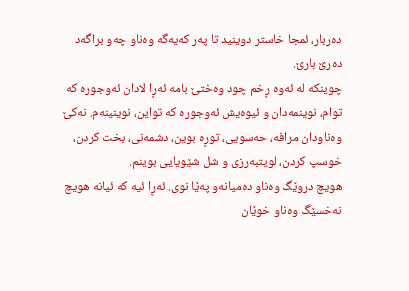دەربار، ئمجا خاستر دوینید تا پەر کەیەگه وەناو چەو براگەد دەرێ بارێ.
چوینکه له ئەوه ڕخم چود وەختێ بامه ئەڕا لادان ئەوجورە که توام، نوینمەدان و ئیوەیش ئەوجورە که تواین، نوینینەم. نەکێ وەناودان مرافه، حەسویی، توڕه بوین، دشمەنی، بخت کردن، خوسپ کردن، لویتبەرزی و شل شێویایی بوینم.
هویچ دروێگ وەناو دەمیانەو پەێا نوی. ئەڕا ئیه که ئیانه هویچ نەخسێگ وەناو خوێان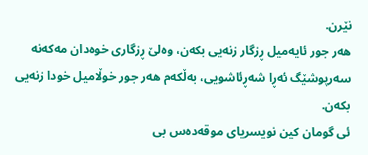نێرن.
هەر جور ئایەمیل ڕزگار زنەیی بکەن، وەلێ ڕزگاری خوەدان مەکەنه سەرپوشێگ ئەڕا شەڕئاشویی، بەڵکەم هەر جور خوڵامیل خودا زنەیی بکەن.
ئی گومان کین نویسریای موقەدەس بی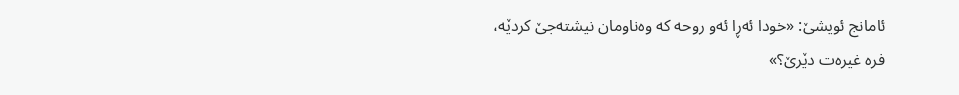ئامانج ئویشێ: «خودا ئەڕا ئەو روحه که وەناومان نیشتەجێ کردێه، فره غیرەت دێرێ؟»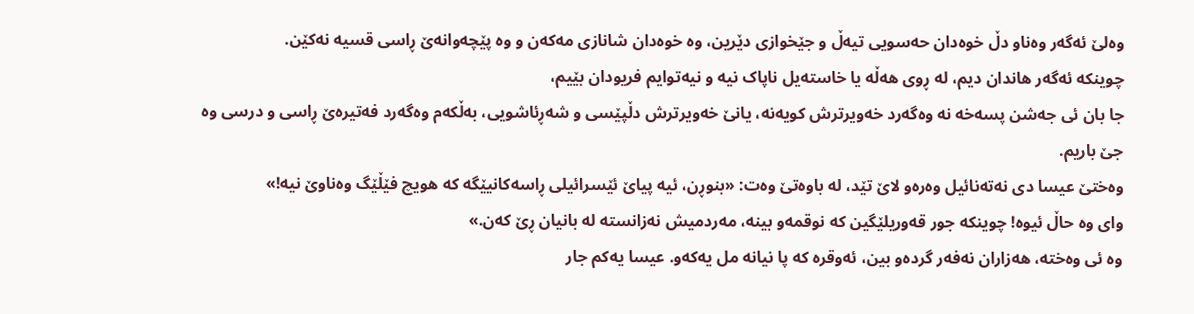وەلێ ئەگەر وەناو دڵ خوەدان حەسویی تیەڵ و جێخوازی دێرین، وه خوەدان شانازی مەکەن و وه پێچەوانەێ ڕاسی قسیه نەکێن.
چوینکه ئەگەر هاندان دیم، له ڕوی هەڵه یا خاستەیل ناپاک نیه و نیەتوایم فریودان بێیم،
جا بان ئی جەشن پسەخه نه وەگەرد خەویرترش کویەنه، یانێ خەویرترش دڵپێسی و شەڕئاشویی، بەڵکەم وەگەرد فەتیرەێ ڕاسی و درسی وه جێ باریم.
وەختێ عیسا دی نەتەنائیل وەرەو لاێ تێد، له باوەتێ وەت: «بنوڕن، ئیه پیاێ ئێسرائیلی ڕاسەکانیێگە که هویچ فێڵێگ وەناوێ نیه!»
وای وه حاڵ ئیوه! چوینکه جور قەوریلێگین که نوقمەو بینه، مەردمیش نەزانسته له بانیان ڕێ کەن.»
وه ئی وەخته، هەزاران نەفەر گردەو بین، ئەوقره که پا نیانه مل یەکەو. عیسا یەکم جار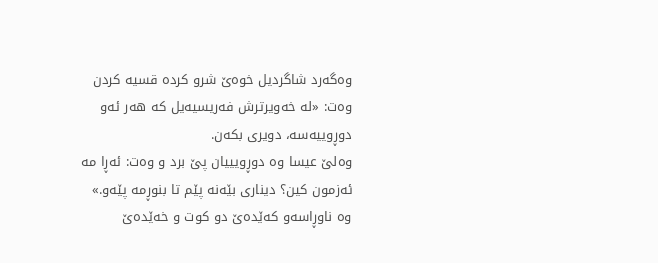وەگەرد شاگردیل خوەێ شرو کرده قسیه کردن وەت: «له خەویرترش فەریسیەیل که هەر ئەو دوڕوییەسه، دویری بکەن.
وەلێ عیسا وه دوڕویییان پێ برد و وەت: ئەڕا مه ئەزمون کین؟ دیناری بێەنه پێم تا بنوڕمه پێەو.»
وه ناوڕاسەو کەێدەێ دو کوت و خەێدەێ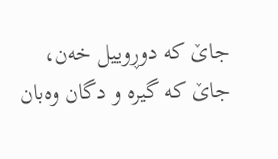جاێ که دوڕوییل خەن، جاێ که گیره و دگان وەبان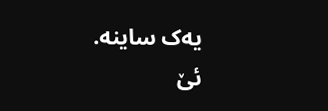یەک ساینه.
ئێ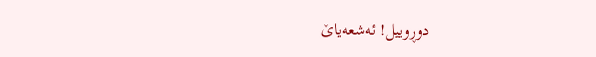دوڕویيل! ئەشعەیاێ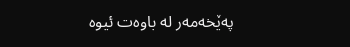پەێخەمەر له باوەت ئیوه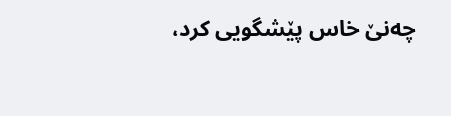چەنێ خاس پێشگویی کرد،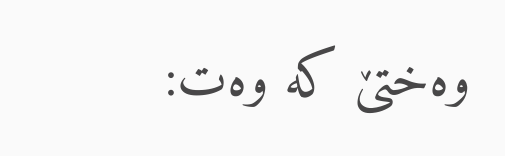وەختێ که وەت: